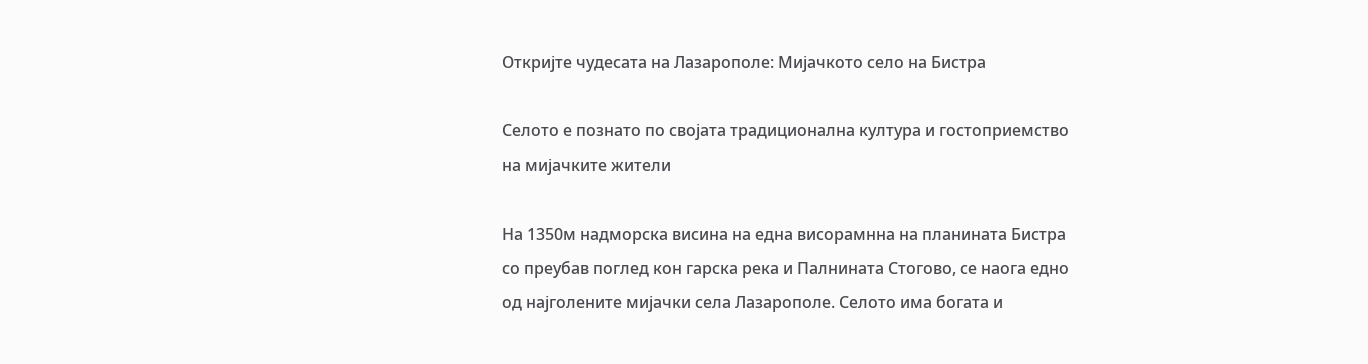Откријте чудесата на Лазарополе: Мијачкото село на Бистра

Селото е познато по својата традиционална култура и гостоприемство на мијачките жители

На 1350м надморска висина на една висорамнна на планината Бистра со преубав поглед кон гарска река и Палнината Стогово, се наога едно од најголените мијачки села Лазарополе. Селото има богата и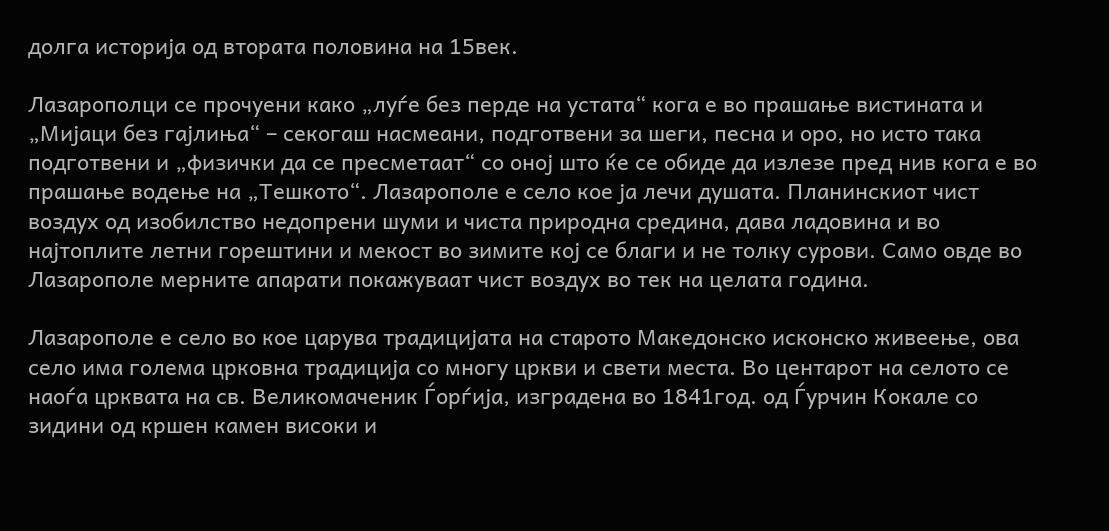долга историја од втората половина на 15век.

Лазарополци се прочуени како „луѓе без перде на устата“ кога е во прашање вистината и „Мијаци без гајлиња“ – секогаш насмеани, подготвени за шеги, песна и оро, но исто така подготвени и „физички да се пресметаат“ со оној што ќе се обиде да излезе пред нив кога е во прашање водење на „Тешкото“. Лазарополе е село кое ја лечи душата. Планинскиот чист воздух од изобилство недопрени шуми и чиста природна средина, дава ладовина и во најтоплите летни горештини и мекост во зимите кој се благи и не толку сурови. Само овде во Лазарополе мерните апарати покажуваат чист воздух во тек на целата година.

Лазарополе е село во кое царува традицијата на старото Македонско исконско живеење, ова село има голема црковна традиција со многу цркви и свети места. Во центарот на селото се наоѓа црквата на св. Великомаченик Ѓорѓија, изградена во 1841год. од Ѓурчин Кокале со зидини од кршен камен високи и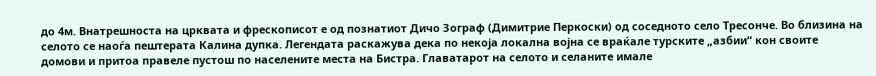до 4м. Внатрешноста на црквата и фрескописот е од познатиот Дичо Зограф (Димитрие Перкоски) од соседното село Тресонче. Во близина на селото се наоѓа пештерата Калина дупка. Легендата раскажува дека по некоја локална војна се враќале турските „азбии“ кон своите домови и притоа правеле пустош по населените места на Бистра. Главатарот на селото и селаните имале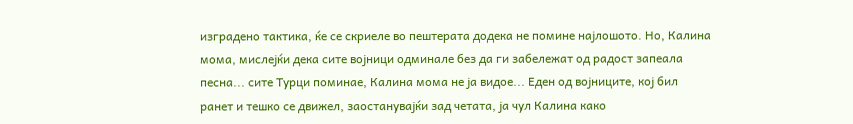изградено тактика, ќе се скриеле во пештерата додека не помине најлошото. Но, Калина мома, мислејќи дека сите војници одминале без да ги забележат oд радост запеала песна... сите Турци поминае, Калина мома не ја видое... Eден од војниците, кој бил ранет и тешко се движел, заостанувајќи зад четата, ја чул Калина како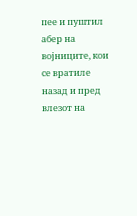пее и пуштил абер на војниците, кои се вратиле назад и пред влезот на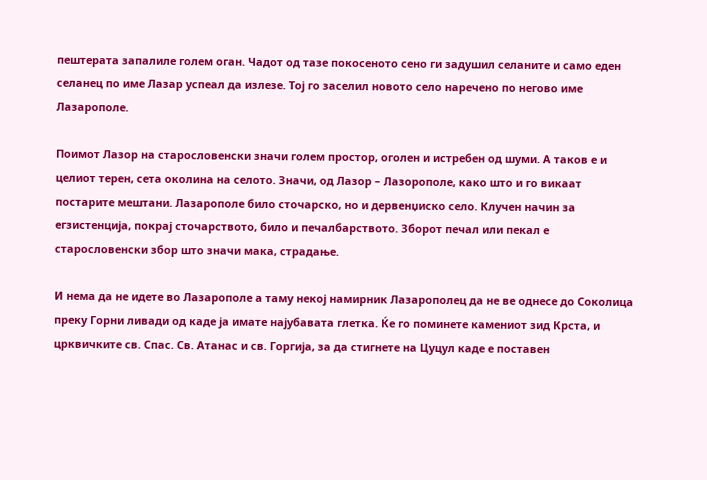пештерата запалиле голем оган. Чадот од тазе покосеното сено ги задушил селаните и само еден селанец по име Лазар успеал да излезе. Тој го заселил новото село наречено по негово име Лазарополе.

Поимот Лазор на старословенски значи голем простор, оголен и истребен од шуми. А таков е и целиот терен, сета околина на селото. Значи, од Лазор – Лазорополе, како што и го викаат постарите мештани. Лазарополе било сточарско, но и дервенџиско село. Клучен начин за егзистенција, покрај сточарството, било и печалбарството. Зборот печал или пекал е старословенски збор што значи мака, страдање.

И нема да не идете во Лазарополе а таму некој намирник Лазарополец да не ве однесе до Соколица преку Горни ливади од каде ја имате најубавата глетка. Ќе го поминете камениот зид Крста, и црквичките св. Спас. Св. Атанас и св. Горгија, за да стигнете на Цуцул каде е поставен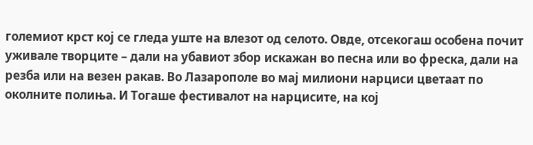големиот крст кој се гледа уште на влезот од селото. Овде, отсекогаш особена почит уживале творците – дали на убавиот збор искажан во песна или во фреска, дали на резба или на везен ракав. Во Лазарополе во мај милиони нарциси цветаат по околните полиња. И Тогаше фестивалот на нарцисите, на кој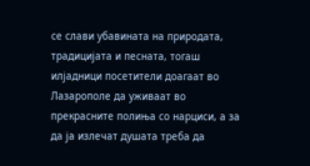се слави убавината на природата, традицијата и песната, тогаш илјадници посетители доагаат во Лазарополе да уживаат во прекрасните полиња со нарциси, а за да ја излечат душата треба да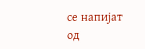се напијат од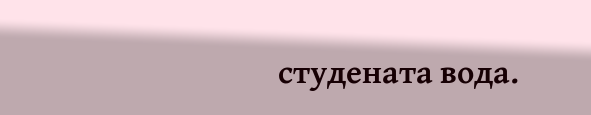студената вода.